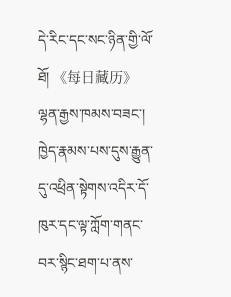དེ་རིང་དང་སང་ཉིན་གྱི་ལོ་ཐོ། 《每日藏历》
ལྷན་རྒྱས་ཁམས་བཟང་།  ཁྱེད་རྣམས་པས་དུས་རྒྱུན་དུ་འཕྲིན་སྟེགས་འདིར་དོ་ཁུར་དང་ལྟ་ཀློག་གནང་བར་སྙིང་ཐག་པ་ནས་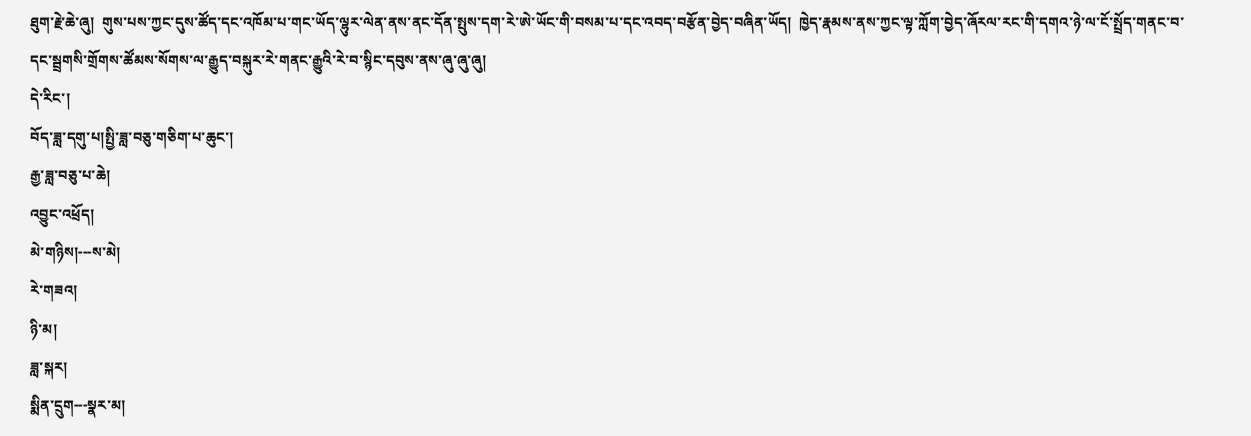ཐུག་རྗེ་ཆེ་ཞུ།  གུས་པས་ཀྱང་དུས་ཚོད་དང་འཁོམ་པ་གང་ཡོད་ལྷུར་ལེན་ནས་ནང་དོན་སྤུས་དག་རེ་ཨེ་ཡོང་གི་བསམ་པ་དང་འབད་བརྩོན་བྱེད་བཞིན་ཡོད།  ཁྱེད་རྣམས་ནས་ཀྱང་ལྟ་ཀློག་བྱེད་ཞོརལ་རང་གི་དགའ་ཉེ་ལ་ངོ་སྤྲོད་གནང་བ་དང་སྦྲགསི་གྲོགས་ཚོམས་སོགས་ལ་རྒྱུད་བསྐུར་རེ་གནང་རྒྱུའི་རེ་བ་སྙིང་དབུས་ནས་ཞུ་ཞུ་ཞུ།
དེ་རིང་།
བོད་ཟླ་དགུ་པ།སྤྱི་ཟླ་བཅུ་གཅིག་པ་ཆུང་།
རྒྱ་ཟླ་བཅུ་པ་ཆེ།
འབྱུང་འཕྲོད།
མེ་གཉིས།---ས་མེ།
རེ་གཟའ།
ཉི་མ།
ཟླ་སྐར།
སྨིན་དྲུག---སྣར་མ།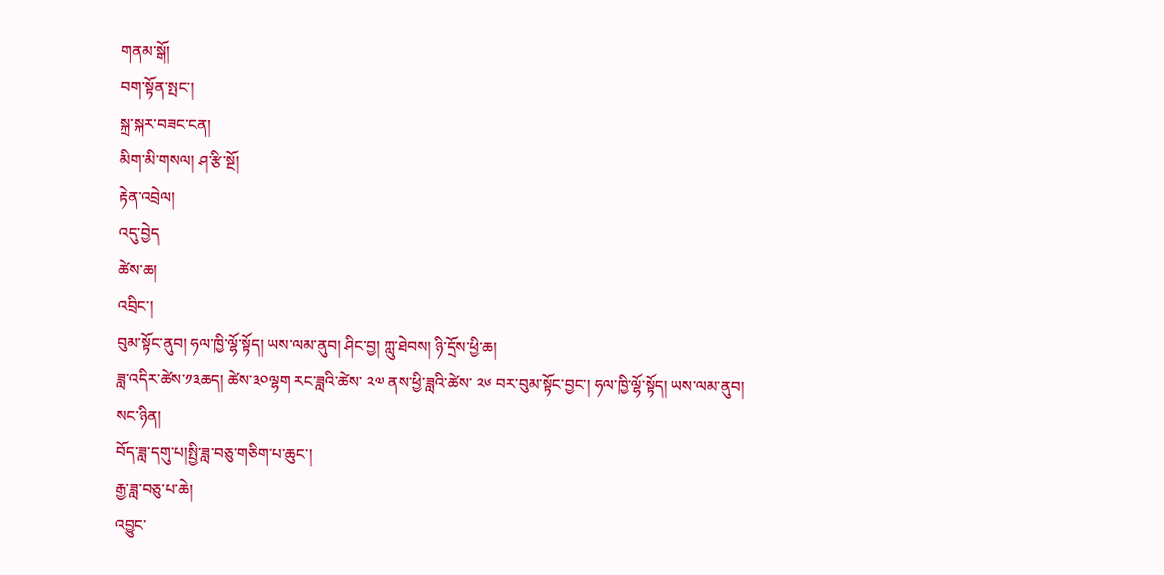གནམ་སྒོ།
བག་སྟོན་སྤང་།
སྐྲ་སྐར་བཟང་ངན།
མིག་མི་གསལ། ཤ་རྩི་སྔོ།
རྟེན་འབྲེལ།
འདུ་བྱེད
ཚེས་ཆ།
འབྲིང་།
བུམ་སྟོང་ནུབ། ཧལ་ཁྱི་ལྷོ་སྟོད། ཡས་ལམ་ནུབ། ཤིང་བྱ། ཀླུ་ཐེབས། ཉི་དྲོས་ཕྱི་ཆ།
ཟླ་འདིར་ཚེས་༡༣ཆད། ཚེས་༣༠ལྷག རང་ཟླའི་ཚེས་ ༢༧ ནས་ཕྱི་ཟླའི་ཚེས་ ༢༦ བར་བུམ་སྟོང་བྱང་། ཧལ་ཁྱི་ལྷོ་སྟོད། ཡས་ལམ་ནུབ།
སང་ཉིན།
བོད་ཟླ་དགུ་པ།སྤྱི་ཟླ་བཅུ་གཅིག་པ་ཆུང་།
རྒྱ་ཟླ་བཅུ་པ་ཆེ།
འབྱུང་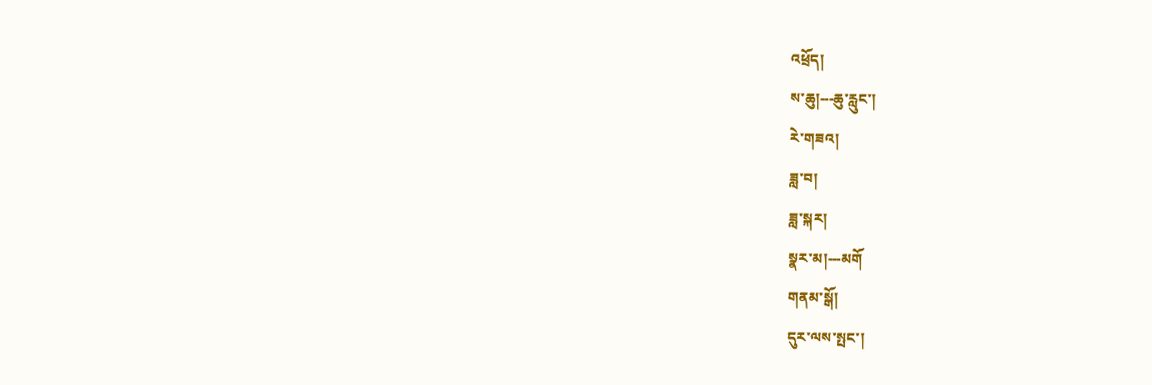འཕྲོད།
ས་ཆུ།---ཆུ་རླུང་།
རེ་གཟའ།
ཟླ་བ།
ཟླ་སྐར།
སྣར་མ།---མགོ
གནམ་སྒོ།
དུར་ལས་སྤང་།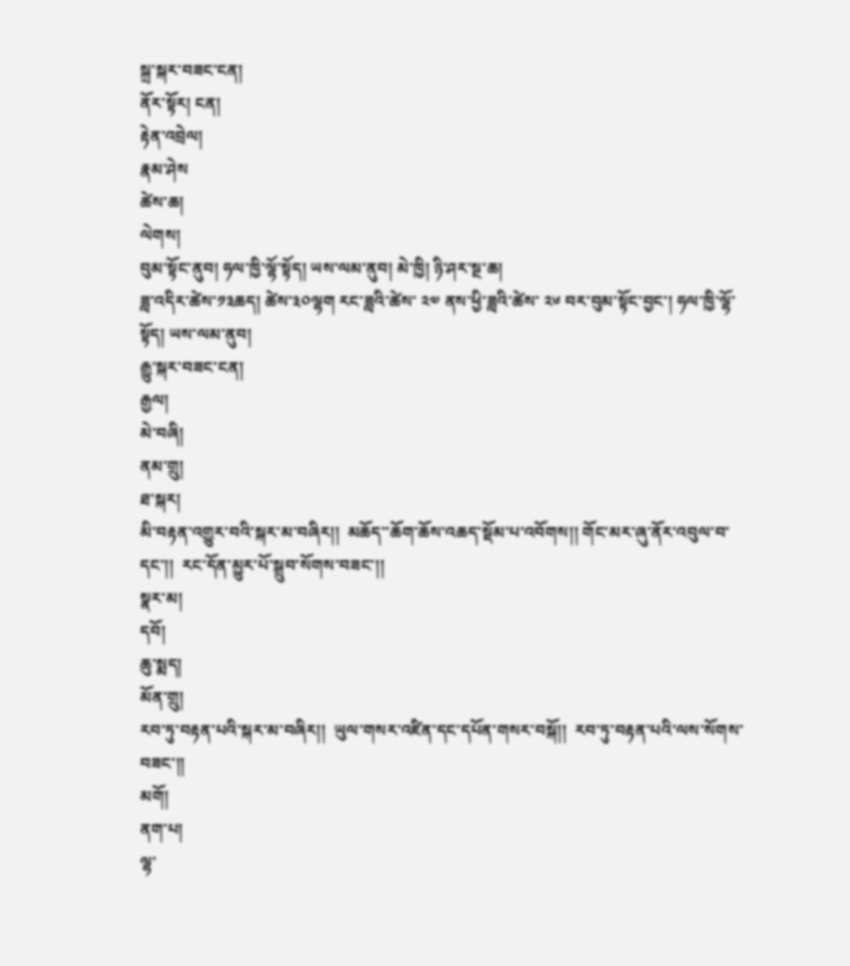སྐྲ་སྐར་བཟང་ངན།
ནོར་སྟོར། ངན།
རྟེན་འབྲེལ།
རྣམ་ཤེས
ཚེས་ཆ།
ལེགས།
བུམ་སྟོང་ནུབ། ཧལ་ཁྱི་ལྷོ་སྟོད། ཡས་ལམ་ནུབ། མེ་ཁྱི། ཉི་ཤར་སྔ་ཆ།
ཟླ་འདིར་ཚེས་༡༣ཆད། ཚེས་༣༠ལྷག རང་ཟླའི་ཚེས་ ༢༧ ནས་ཕྱི་ཟླའི་ཚེས་ ༢༦ བར་བུམ་སྟོང་བྱང་། ཧལ་ཁྱི་ལྷོ་སྟོད། ཡས་ལམ་ནུབ།
རྒྱུ་སྐར་བཟང་ངན།
རྒྱལ།
མེ་བཞི།
ནམ་གྲུ།
ཐ་སྐར།
མི་བརྟན་འགྱུར་བའི་སྐར་མ་བཞིར།།  མཆོད་་ཆོག་ཆོས་འཆད་སྡོམ་པ་འབོགས།། གོང་མར་ཞུ་ནོར་འབུལ་བ་དང་།།  རང་དོན་མྱུར་པོ་སྒྲུབ་སོགས་བཟང་།།
སྣར་མ།
དབོ།
ཆུ་སྨད།
མོན་གྲུ།
རབ་ཏུ་བརྟན་པའི་སྐར་མ་བཞིར།།  ཡུལ་གསར་འཛིན་དང་དཔོན་གསར་བསྐོ།།  རབ་ཏུ་བརྟན་པའི་ལས་སོགས་བཟང་།།
མགོ།
ནག་པ།
ལྷ་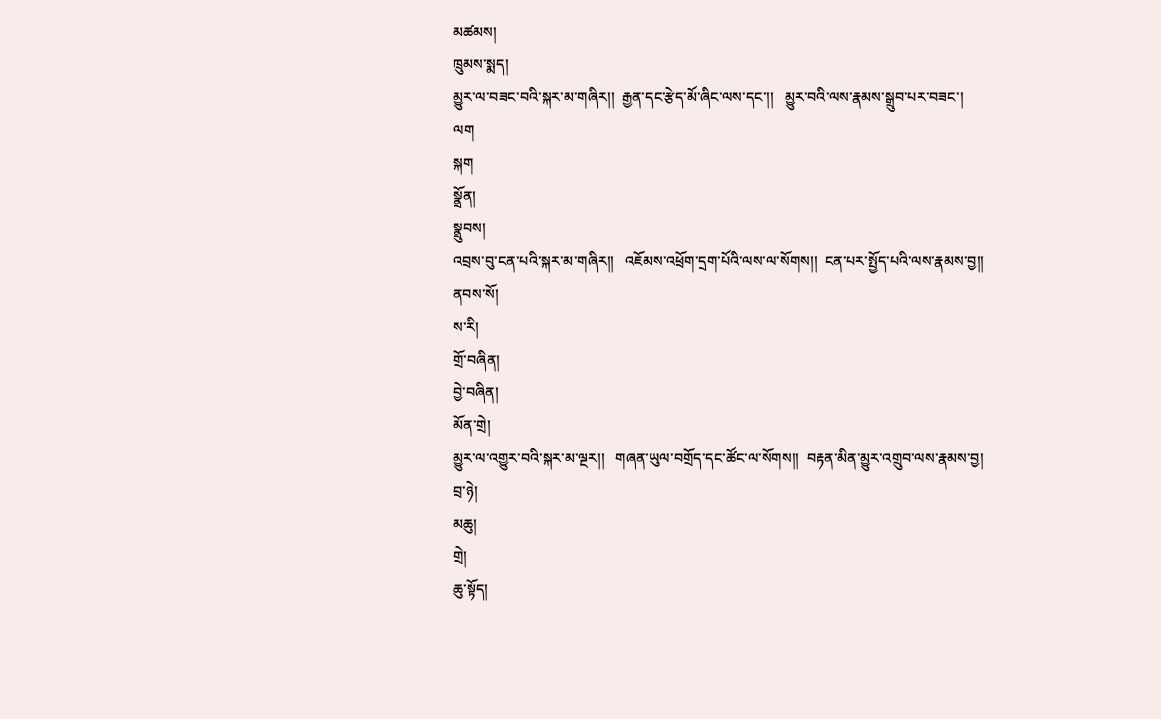མཚམས།
ཁྲུམས་སྨད།
མྱུར་ལ་བཟང་བའི་སྐར་མ་གཞིར།།  རྒྱན་དང་རྩེད་མོ་ཞིང་ལས་དང་།།   མྱུར་བའི་ལས་རྣམས་སྒྲུབ་པར་བཟང་།
ལག
སྐག
སྣྲོན།
སྣྲུབས།
འབྲས་བུ་ངན་པའི་སྐར་མ་གཞིར།།   འཇོམས་འཕྲོག་དྲག་པོའི་ལས་ལ་སོགས།།  ངན་པར་སྤྱོད་པའི་ལས་རྣམས་བྱ།།
ནབས་སོ།
ས་རི།
གྲོ་བཞིན།
བྱེ་བཞིན།
མོན་གྲེ།
མྱུར་ལ་འགྱུར་བའི་སྐར་མ་ལྔར།།   གཞན་ཡུལ་བགྲོད་དང་ཚོང་ལ་སོགས།།  བརྟན་མིན་མྱུར་འགྲུབ་ལས་རྣམས་བྱ།
བྲ་ཉེ།
མཆུ།
གྲེ།
ཆུ་སྟོད།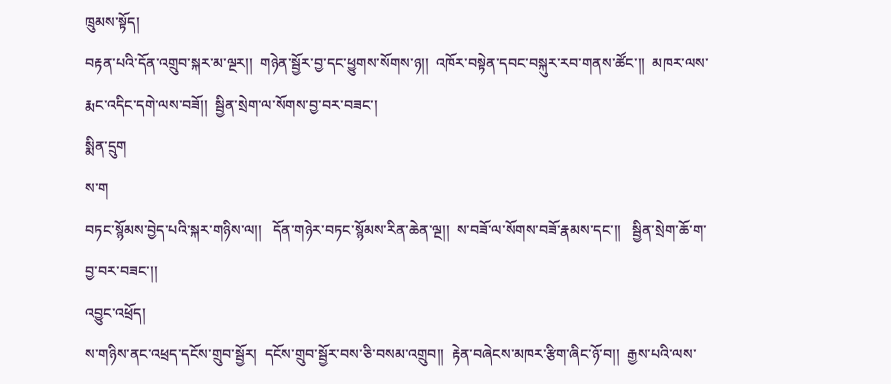ཁྲུམས་སྟོད།
བརྟན་པའི་དོན་འགྲུབ་སྐར་མ་ལྔར།།  གཉེན་སྦྱོར་བྱ་དང་ཕྱུགས་སོགས་ཉ།།  འཁོར་བསྟེན་དབང་བསྐུར་རབ་གནས་ཚོང་།།  མཁར་ལས་རྨང་འདིང་དགེ་ལས་བཟོ།།  སྦྱིན་སྲེག་ལ་སོགས་བྱ་བར་བཟང་།
སྨིན་དྲུག
ས་ག
བཏང་སྙོམས་བྱེད་པའི་སྐར་གཉིས་ལ།།   དོན་གཉེར་བཏང་སྙོམས་རིན་ཆེན་ལྔ།།  ས་བཟོ་ལ་སོགས་བཟོ་རྣམས་དང་།།   སྦྱིན་སྲེག་ཆོ་ག་བྱ་བར་བཟང་།།
འབྱུང་འཕྲོད།
ས་གཉིས་ནང་འཕྲད་དངོས་གྲུབ་སྦྱོར།  དངོས་གྲུབ་སྦྱོར་བས་ཅི་བསམ་འགྲུབ།།  རྟེན་བཞེངས་མཁར་རྩིག་ཞིང་ཉོ་བ།།  རྒྱས་པའི་ལས་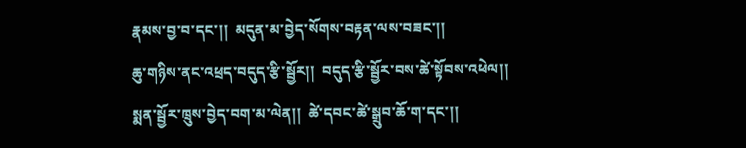རྣམས་བྱ་བ་དང་།།  མདུན་མ་བྱེད་སོགས་བརྟན་ལས་བཟང་།།
ཆུ་གཉིས་ནང་འཕྲད་བདུད་རྩི་སྦྱོར།།  བདུད་རྩི་སྦྱོར་བས་ཚེ་སྟོབས་འཕེལ།།  སྨན་སྦྱོར་ཁྲུས་བྱེད་བག་མ་ལེན།།  ཚེ་དབང་ཚེ་སྒྲུབ་ཆོ་ག་དང་།།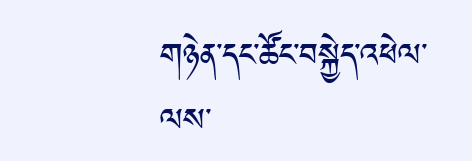གཉེན་དང་ཚོང་བསྐྱེད་འཕེལ་ལས་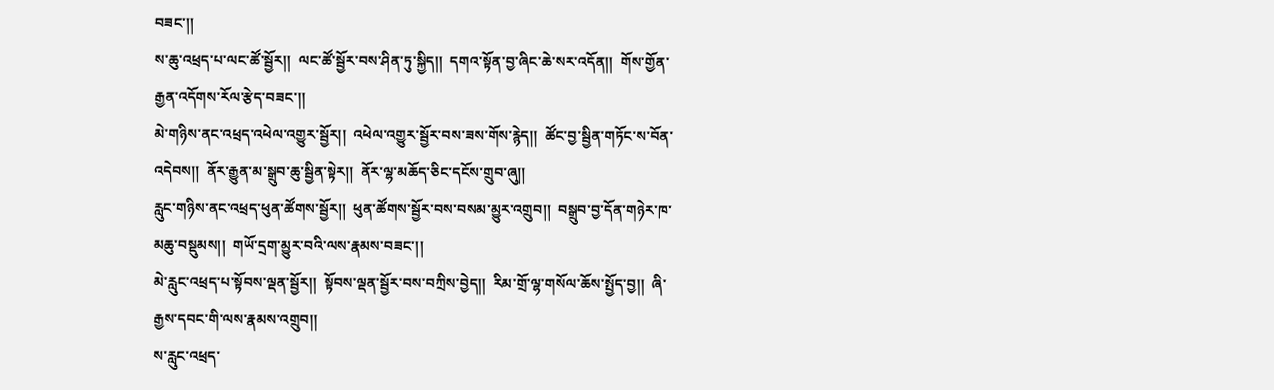བཟང་།།
ས་ཆུ་འཕྲད་པ་ལང་ཚོ་སྦྱོར།།  ལང་ཚོ་སྦྱོར་བས་ཤིན་ཏུ་སྐྱིད།།  དགའ་སྟོན་བྱ་ཞིང་ཆེ་སར་འདོན།།  གོས་གྱོན་རྒྱན་འདོགས་རོལ་རྩེད་བཟང་།།
མེ་གཉིས་ནང་འཕྲད་འཕེལ་འགྱུར་སྦྱོར།།  འཕེལ་འགྱུར་སྦྱོར་བས་ཟས་གོས་རྙེད།།  ཚོང་བྱ་སྦྱིན་གཏོང་ས་བོན་འདེབས།།  ནོར་རྒྱུན་མ་སྒྲུབ་ཆུ་སྦྱིན་སྟེར།།  ནོར་ལྷ་མཆོད་ཅིང་དངོས་གྲུབ་ཞུ།།
རླུང་གཉིས་ནང་འཕྲད་ཕུན་ཚོགས་སྦྱོར།།  ཕུན་ཚོགས་སྦྱོར་བས་བསམ་མྱུར་འགྲུབ།།  བསྒྲུབ་བྱ་དོན་གཉེར་ཁ་མཆུ་བསྡུམས།།  གཡོ་དྲག་མྱུར་བའི་ལས་རྣམས་བཟང་།།
མེ་རླུང་འཕྲད་པ་སྟོབས་ལྡན་སྦྱོར།།  སྟོབས་ལྡན་སྦྱོར་བས་བཀྲིས་བྱེད།།  རིམ་གྲོ་ལྷ་གསོལ་ཆོས་སྤྱོད་བྱ།།  ཞི་རྒྱས་དབང་གི་ལས་རྣམས་འགྲུབ།།
ས་རླུང་འཕྲད་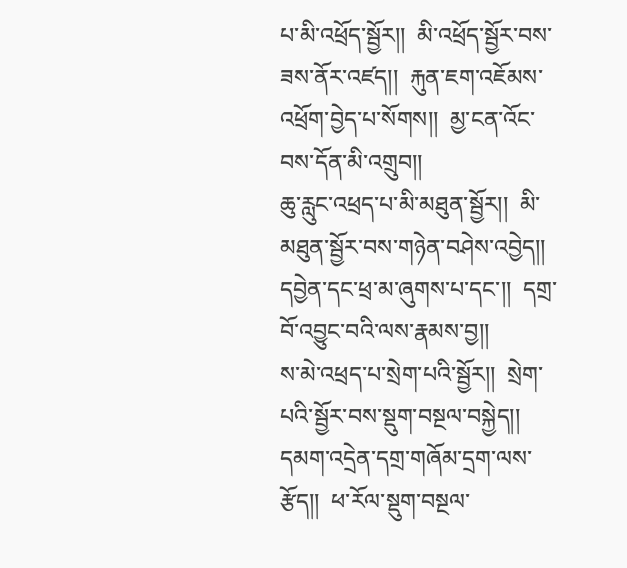པ་མི་འཕྲོད་སྦྱོར།།  མི་འཕྲོད་སྦྱོར་བས་ཟས་ནོར་འཛད།།  རྐུན་ཇག་འཇོམས་འཕྲོག་བྱེད་པ་སོགས།།  མྱ་ངན་འོང་བས་དོན་མི་འགྲུབ།།
ཆུ་རླུང་འཕྲད་པ་མི་མཐུན་སྦྱོར།།  མི་མཐུན་སྦྱོར་བས་གཉེན་བཤེས་འབྱེད།།  དབྱེན་དང་ཕྲ་མ་ཞུགས་པ་དང་།།  དགྲ་བོ་འབྱུང་བའི་ལས་རྣམས་བྱ།།
ས་མེ་འཕྲད་པ་སྲེག་པའི་སྦྱོར།།  སྲེག་པའི་སྦྱོར་བས་སྡུག་བསྔལ་བསྐྱེད།།  དམག་འདྲེན་དགྲ་གཞོམ་དྲག་ལས་རྩོད།།  ཕ་རོལ་སྡུག་བསྔལ་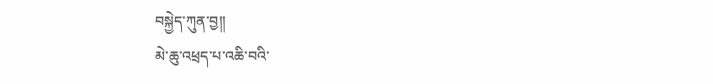བསྐྱེད་ཀུན་བྱ།།
མེ་ཆུ་འཕྲད་པ་འཆི་བའི་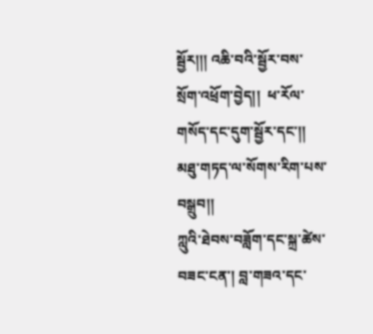སྦྱོར།།། འཆི་བའི་སྦྱོར་བས་སྲོག་འཕྲོག་བྱེད།།  ཕ་རོལ་གསོད་དང་དུག་སྦྱོར་དང་།།  མཐུ་གཏད་ལ་སོགས་རིག་པས་བསྒྲུབ།།
ཀླུའི་ཐེབས་བཟློག་དང་སྐྲ་ཚེས་བཟང་ངན་། བླ་གཟའ་དང་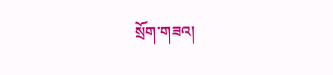སྲོག་གཟའ།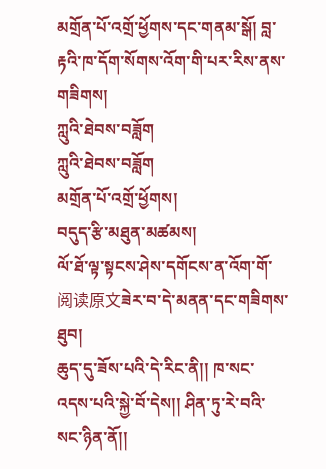མགྲོན་པོ་འགྲོ་ཕྱོགས་དང་གནམ་སྒོ། བླ་རྟའི་ཁ་དོག་སོགས་འོག་གི་པར་རིས་ནས་གཟིགས།
ཀླུའི་ཐེབས་བཟློག
ཀླུའི་ཐེབས་བཟློག
མགྲོན་པོ་འགྲོ་ཕྱོགས།
བདུད་རྩི་མཐུན་མཚམས།
ལོ་ཐོ་ལྟ་སྟངས་ཤེས་དགོངས་ན་འོག་གོ་阅读原文ཟེར་བ་དེ་མནན་དང་གཟིགས་ཐུབ།
ཆུད་དུ་ཟོས་པའི་དེ་རིང་ནི།། ཁ་སང་འདས་པའི་སྐྱེ་བོ་དེས།། ཤིན་ཏུ་རེ་བའི་སང་ཉིན་ནོ།།